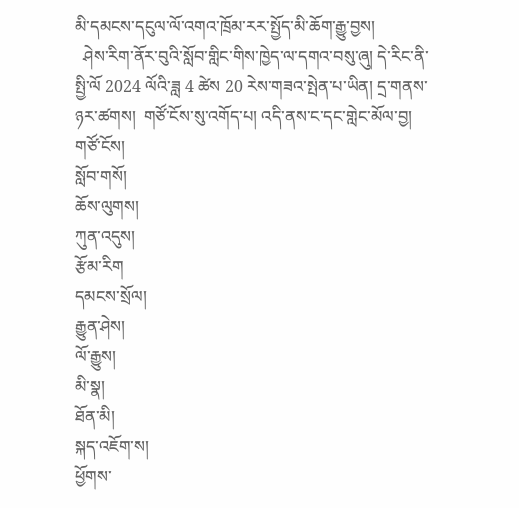མི་དམངས་དངུལ་ལོ་འགའ་ཁྲོམ་རར་སྤྱོད་མི་ཆོག་རྒྱུ་བྱས།
  ཤེས་རིག་ནོར་བུའི་སློབ་གླིང་གིས་ཁྱེད་ལ་དགའ་བསུ་ཞུ། དེ་རིང་ནི་སྤྱི་ལོ 2024 ལོའི་ཟླ 4 ཚེས 20 རེས་གཟའ་སྤེན་པ་ཡིན། དྲ་གནས་ཉར་ཚགས།  གཙོ་ངོས་སུ་འགོད་པ། འདི་ནས་ང་དང་གླེང་མོལ་བྱ།
གཙོ་ངོས།
སློབ་གསོ།
ཆོས་ལུགས།
ཀུན་འདུས།
རྩོམ་རིག
དམངས་སྲོལ།
རྒྱུན་ཤེས།
ལོ་རྒྱུས།
མི་སྣ།
ཐོན་མི།
སྐད་འཇོག་ས།
ཕྱོགས་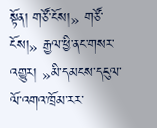སྟོན། གཙོ་ངོས།» གཙོ་ངོས།» རྒྱལ་ཕྱི་ནང་གསར་འགྱུར། »མི་དམངས་དངུལ་ལོ་འགའ་ཁྲོམ་རར་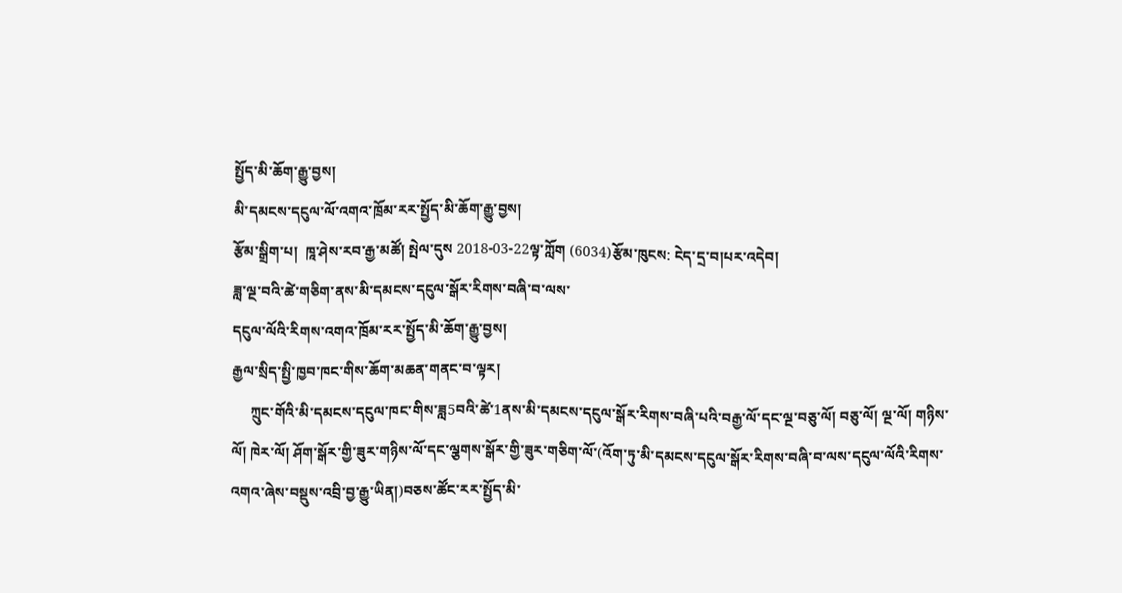སྤྱོད་མི་ཆོག་རྒྱུ་བྱས།
མི་དམངས་དངུལ་ལོ་འགའ་ཁྲོམ་རར་སྤྱོད་མི་ཆོག་རྒྱུ་བྱས།
རྩོམ་སྒྲིག་པ།  ཁཱ་ཤེས་རབ་རྒྱ་མཚོ། སྤེལ་དུས 2018-03-22ལྟ་ཀློག (6034)རྩོམ་ཁུངས: ངེད་དྲ་བ།པར་འདེབ།
ཟླ་ལྔ་བའི་ཚེ་གཅིག་ནས་མི་དམངས་དངུལ་སྒོར་རིགས་བཞི་བ་ལས་
དངུལ་ལོའི་རིགས་འགའ་ཁྲོམ་རར་སྤྱོད་མི་ཆོག་རྒྱུ་བྱས།
རྒྱལ་སྲིད་སྤྱི་ཁྱབ་ཁང་གིས་ཆོག་མཆན་གནང་བ་ལྟར།
     ཀྲུང་གོའི་མི་དམངས་དངུལ་ཁང་གིས་ཟླ5བའི་ཚེ་1ནས་མི་དམངས་དངུལ་སྒོར་རིགས་བཞི་པའི་བརྒྱ་ལོ་དང་ལྔ་བཅུ་ལོ། བཅུ་ལོ། ལྔ་ལོ། གཉིས་ལོ། ཁེར་ལོ། ཤོག་སྒོར་གྱི་ཟུར་གཉིས་ལོ་དང་ལྕགས་སྒོར་གྱི་ཟུར་གཅིག་ལོ་(འོག་ཏུ་མི་དམངས་དངུལ་སྒོར་རིགས་བཞི་བ་ལས་དངུལ་ལོའི་རིགས་འགའ་ཞེས་བསྡུས་འབྲི་བྱ་རྒྱུ་ཡིན།)བཅས་ཚོང་རར་སྤྱོད་མི་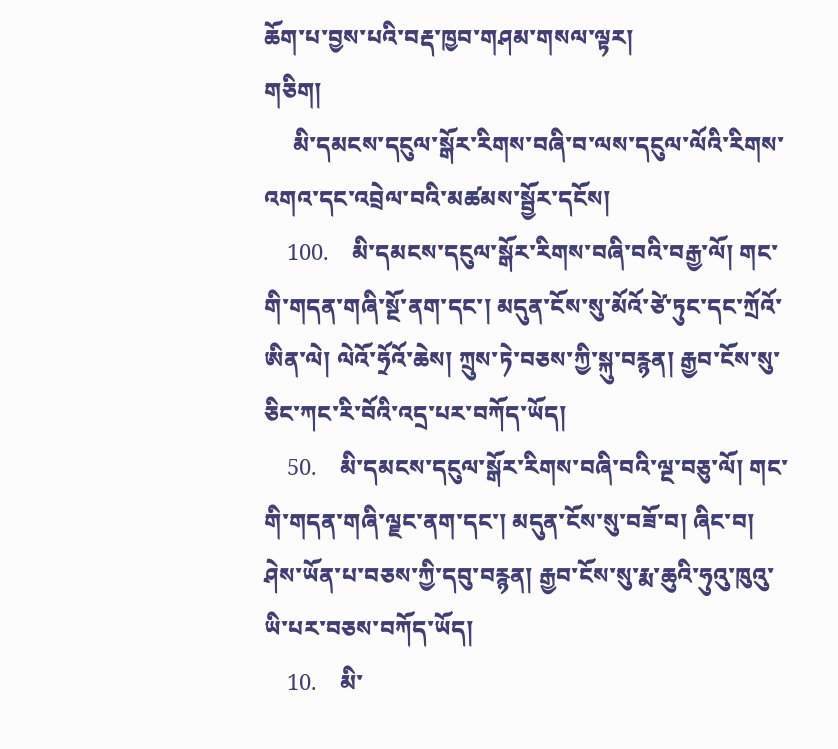ཆོག་པ་བྱས་པའི་བརྡ་ཁྱབ་གཤམ་གསལ་ལྟར།
གཅིག།
     མི་དམངས་དངུལ་སྒོར་རིགས་བཞི་བ་ལས་དངུལ་ལོའི་རིགས་འགའ་དང་འབྲེལ་བའི་མཚམས་སྦྱོར་དངོས།
    100.    མི་དམངས་དངུལ་སྒོར་རིགས་བཞི་བའི་བརྒྱ་ལོ། གང་གི་གདན་གཞི་སྔོ་ནག་དང་། མདུན་ངོས་སུ་མོའོ་ཙེ་ཏུང་དང་ཀྲོའོ་ཨིན་ལེ། ལེའོ་ཧྲོའོ་ཆེས། ཀྲུས་ཏེ་བཅས་ཀྱི་སྐུ་བརྙན། རྒྱབ་ངོས་སུ་ཅིང་ཀང་རི་བོའི་འདྲ་པར་བཀོད་ཡོད།
    50.    མི་དམངས་དངུལ་སྒོར་རིགས་བཞི་བའི་ལྔ་བཅུ་ལོ། གང་གི་གདན་གཞི་ལྗང་ནག་དང་། མདུན་ངོས་སུ་བཟོ་བ། ཞིང་བ། ཤེས་ཡོན་པ་བཅས་ཀྱི་དབུ་བརྙན། རྒྱབ་ངོས་སུ་རྨ་ཆུའི་ཧུའུ་ཁུའུ་ཡི་པར་བཅས་བཀོད་ཡོད།
    10.    མི་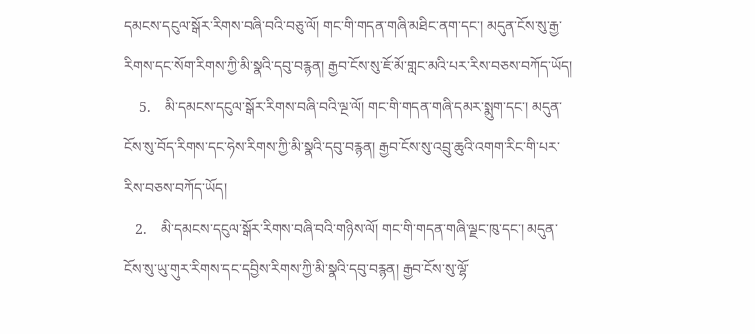དམངས་དངུལ་སྒོར་རིགས་བཞི་བའི་བཅུ་ལོ། གང་གི་གདན་གཞི་མཐིང་ནག་དང་། མདུན་ངོས་སུ་རྒྱ་རིགས་དང་སོག་རིགས་ཀྱི་མི་སྣའི་དབུ་བརྙན། རྒྱབ་ངོས་སུ་ཇོ་མོ་གླང་མའི་པར་རིས་བཅས་བཀོད་ཡོད།
    5.    མི་དམངས་དངུལ་སྒོར་རིགས་བཞི་བའི་ལྔ་ལོ། གང་གི་གདན་གཞི་དམར་སྨུག་དང་། མདུན་ངོས་སུ་བོད་རིགས་དང་ཧེས་རིགས་ཀྱི་མི་སྣའི་དབུ་བརྙན། རྒྱབ་ངོས་སུ་འབྲུ་ཆུའི་འགག་རིང་གི་པར་རིས་བཅས་བཀོད་ཡོད།
   2.    མི་དམངས་དངུལ་སྒོར་རིགས་བཞི་བའི་གཉིས་ལོ། གང་གི་གདན་གཞི་ལྗང་ཁུ་དང་། མདུན་ངོས་སུ་ཡུ་གུར་རིགས་དང་དབྱིས་རིགས་ཀྱི་མི་སྣའི་དབུ་བརྙན། རྒྱབ་ངོས་སུ་ལྷོ་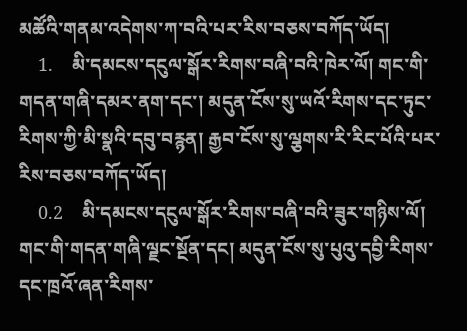མཚོའི་གནམ་འདེགས་ཀ་བའི་པར་རིས་བཅས་བཀོད་ཡོད།
    1.    མི་དམངས་དངུལ་སྒོར་རིགས་བཞི་བའི་ཁེར་ལོ། གང་གི་གདན་གཞི་དམར་ནག་དང་། མདུན་ངོས་སུ་ཡའོ་རིགས་དང་ཏུང་རིགས་ཀྱི་མི་སྣའི་དབུ་བརྙན། རྒྱབ་ངོས་སུ་ལྕགས་རི་རིང་པོའི་པར་རིས་བཅས་བཀོད་ཡོད།
    0.2    མི་དམངས་དངུལ་སྒོར་རིགས་བཞི་བའི་ཟུར་གཉིས་ལོ། གང་གི་གདན་གཞི་ལྗང་སྔོན་དང། མདུན་ངོས་སུ་པུའུ་དབྱི་རིགས་དང་ཁྲའོ་ཞན་རིགས་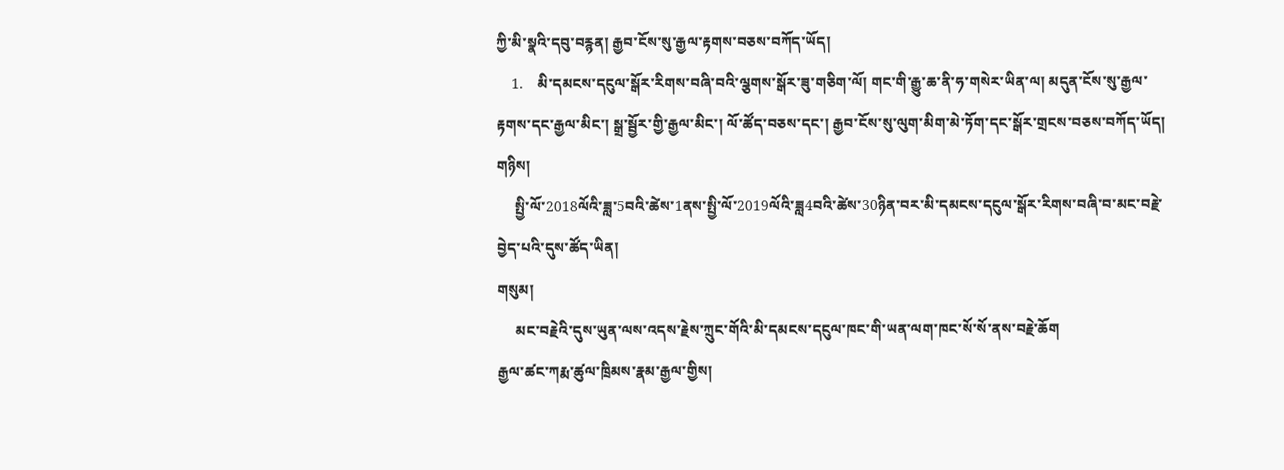ཀྱི་མི་སྣའི་དབུ་བརྙན། རྒྱབ་ངོས་སུ་རྒྱལ་རྟགས་བཅས་བཀོད་ཡོད།
    1.    མི་དམངས་དངུལ་སྒོར་རིགས་བཞི་བའི་ལྕགས་སྒོར་ཟུ་གཅིག་ལོ། གང་གི་རྒྱུ་ཆ་ནི་ཧ་གསེར་ཡིན་ལ། མདུན་ངོས་སུ་རྒྱལ་རྟགས་དང་རྒྱལ་མིང་། སྒྲ་སྦྱོར་གྱི་རྒྱལ་མིང་། ལོ་ཚོད་བཅས་དང་། རྒྱབ་ངོས་སུ་ལུག་མིག་མེ་ཏོག་དང་སྒོར་གྲངས་བཅས་བཀོད་ཡོད།
གཉིས།
     སྤྱི་ལོ་2018ལོའི་ཟླ་5བའི་ཚེས་1ནས་སྤྱི་ལོ་2019ལོའི་ཟླ4བའི་ཚེས་30ཉིན་བར་མི་དམངས་དངུལ་སྒོར་རིགས་བཞི་བ་མང་བརྗེ་བྱེད་པའི་དུས་ཚོད་ཡིན།
གསུམ།
     མང་བརྗེའི་དུས་ཡུན་ལས་འདས་རྗེས་ཀྲུང་གོའི་མི་དམངས་དངུལ་ཁང་གི་ཡན་ལག་ཁང་སོ་སོ་ནས་བརྗེ་ཆོག
རྒྱལ་ཚང་ཀརྨ་ཚུལ་ཁྲིམས་རྣམ་རྒྱལ་གྱིས།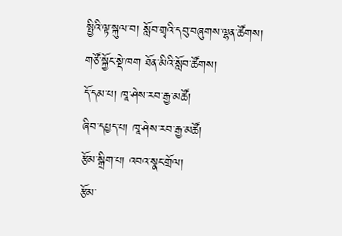སྤྱིའི་ལྟ་སྐུལ་བ། སློབ་གྲྭའི་དབུ་བཞུགས་ལྷན་ཚོགས།
གཙོ་སྐྱོང་སྡེ་ཁག ཐོན་མིའི་སློབ་ཚོགས།
དོ་དམ་པ། ཁཱ་ཤེས་རབ་རྒྱ་མཚོ།
ཞིབ་དཔྱད་པ། ཁཱ་ཤེས་རབ་རྒྱ་མཚོ།
རྩོམ་སྒྲིག་པ། འབའ་སྣང་གྲོལ།
རྩོམ་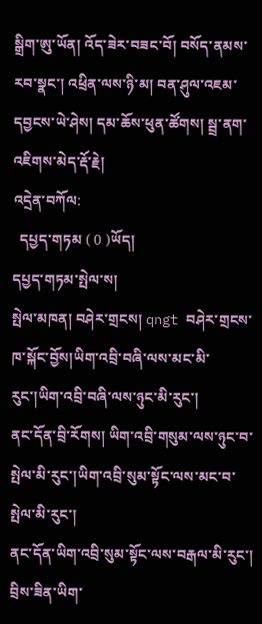སྒྲིག་ཨུ་ཡོན། འོད་ཟེར་བཟང་བོ། བསོད་ནམས་རབ་སྣང་། འཕྲིན་ལས་ཉི་མ། བན་ཤུལ་འཇམ་དབྱངས་ཡེ་ཤེས། དམ་ཆོས་ཕུན་ཚོགས། སྦྲ་ནག་འཇིགས་མེད་རྡོ་རྗེ།
འདྲེན་བཀོལ:
  དཔྱད་གཏམ ( 0 )ཡོད།
དཔྱད་གཏམ་སྤེལ་ས།
སྤེལ་མཁན། བཤེར་གྲངས། qngt བཤེར་གྲངས་ཁ་སྐོང་བྱོས།ཡིག་འབྲི་བཞི་ལས་མང་མི་རུང་།ཡིག་འབྲི་བཞི་ལས་ཉུང་མི་རུང་།
ནང་དོན་བྲི་རོགས། ཡིག་འབྲི་གསུམ་ལས་ཉུང་བ་སྤེལ་མི་རུང་།ཡིག་འབྲི་སུམ་སྟོང་ལས་མང་བ་སྤེལ་མི་རུང་།
ནང་དོན་ཡིག་འབྲི་སུམ་སྟོང་ལས་བརྒལ་མི་རུང་། བྲིས་ཟིན་ཡིག་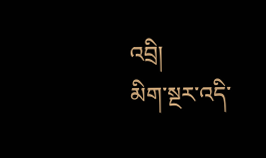འབྲི།
མིག་སྔར་འདི་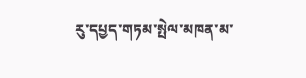རུ་དཔྱད་གཏམ་སྤེལ་མཁན་མ་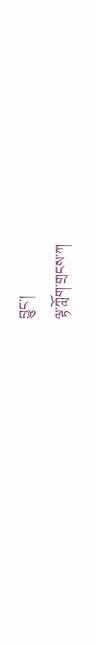བྱུང་།
ལྟ་ཀློག་གྲངས་ཀ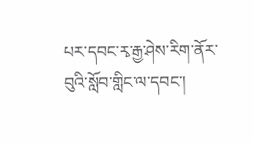པར་དབང་རྭ་རྒྱ་ཤེས་རིག་ནོར་བུའི་སློབ་གླིང་ལ་དབང་།